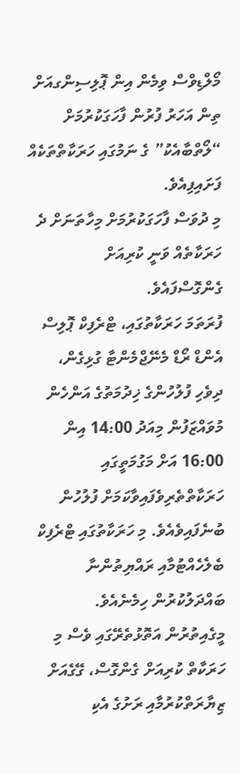މޯލްޑިވްސް ވިމެން އިން ޕޮލިސިންގއަށް ތިން އަހަރު ފުރުން ފާހަގަކުރުމަށް “ލޯތްބާއެކު” ގެ ނަމުގައި ހަރަކާތްތަކެއް ފަށައިފިއެވެ.
މި ދުވަސް ފާހަގަކުރުމަށް މިހާތަނަށް ދެ ހަރަކާތެއް ވަނީ ކުރިއަށް ގެންގޮސްފައެވެ.
ފުރަތަމަ ހަރަކާތުގައި، ޓްރެފިކް ޕޮލިސް އެންޑް ރޯޑް މެނޭޖްމެންޓާ ގުޅިގެން، ދިވެހި ފުލުހުންގެ ޚިދުމަތުގެ އަންހެން މުވައްޒަފުން މިއަދު 14:00 އިން 16:00 އަށް މަގުމަތީގައި ހަރަކާތްތެރިވެފައިވާކަމަށް ފުލުހުން ބުނެފައިވެއެވެ. މި ހަރަކާތުގައި ޓްރެފިކް ބެލެހެއްޓުމާއި ރައްޔިތުންނާ ބައްދަލުކުރުން ހިމެނެއެވެ.
މީގެއިތުރުން އަތޮޅުތެރޭގައި ވެސް މި ހަރަކާތް ކުރިއަށް ގެންގޮސް، ގޭގެއަށް ޒިޔާރަތްކުރުމާއި ރަށުގެ އެކި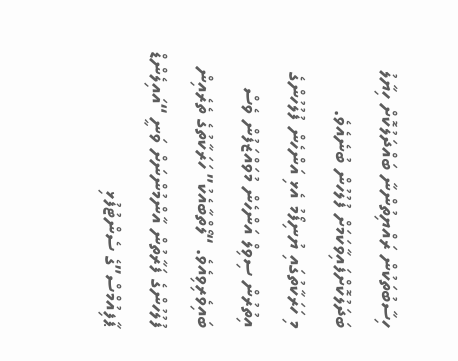ހިސާބުތަކުން ރައްޔިތުންނާ ބައްދަލުކޮށް ހިޔާލު ބަދަލުކޮށްފައިވާކަމަށް ފުލުހުން ބުނެއެވެ.
މި ހަރަކާތުގައި ޔުނިފޯމު އެޅި އަންހެން ފުލުހުންގެ އިތުރުން ސިވިލް އަންހެން މުވައްޒަފުން ވެސް ބައިވެރިވިއެވެ. “ލޯތްބާއެކު” ހަރަކާތުގެ ތެރެއިން ފުލުހުންގެ ފަރާތުން އާންމުންނަށް ވަނީ “އައިލެންޑް ޕާފިއުމްސް”ގެ ސެންޓުފުޅި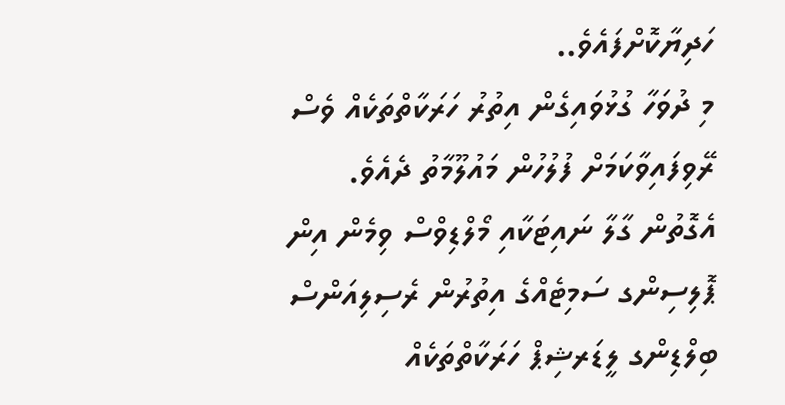ހަދިޔާކޮށްފައެވެ..
މި ދުވަހާ ގުޅުވައިގެން އިތުރު ހަރަކާތްތަކެއް ވެސް ރޭވިފައިވާކަމަށް ފުލުހުން މައުލޫމާތު ދެއެވެ. އެގޮތުން ގާލާ ނައިޓަކާއި މޯލްޑިވްސް ވިމެން އިން ޕޮލިސިންގ ސަމިޓެއްގެ އިތުރުން ރެސިލިއަންސް ބިލްޑިންގ ލީޑަރޝިޕް ހަރަކާތްތަކެއް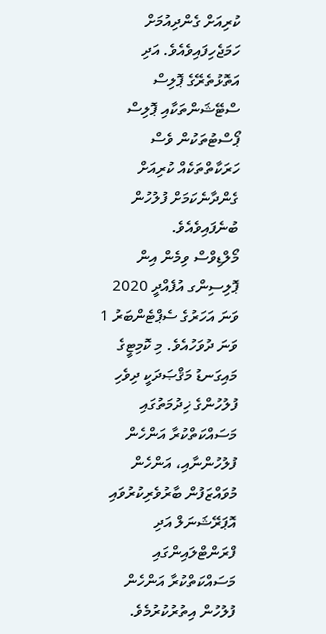ކުރިއަށް ގެންދިއުމަށް ހަމަޖެހިފައިވެއެވެ. އަދި އަތޮޅުތެރޭގެ ޕޮލިސް ސްޓޭޝަންތަކާއި ޕޮލިސް ޕޯސްޓުތަކުން ވެސް ހަރަކާތްތަކެއް ކުރިއަށް ގެންދާނެކަމަށް ފުލުހުން ބުނެފައިވެއެވެ.
މޯލްޑިވްސް ވިމެން އިން ޕޮލިސިންގ އުފެއްދީ 2020 ވަނަ އަހަރުގެ ސެޕްޓެންބަރު 1 ވަނަ ދުވަހުއެވެ. މި ކޮމިޓީގެ މައިގަނޑު މަޤްޞަދަކީ ދިވެހި ފުލުހުންގެ ޚިދުމަތުގައި މަސައްކަތްކުރާ އަންހެން ފުލުހުންނާއި، އަންހެން މުވައްޒަފުން ބާރުވެރިކުރުވައި އޮޕަރޭޝަނަލް އަދި ފްރަންޓްލައިންގައި މަސައްކަތްކުރާ އަންހެން ފުލުހުން އިތުރުކުރުމެވެ.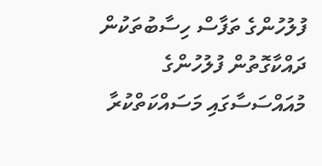ފުލުހުންގެ ތަފާސް ހިސާބުތަކުން ދައްކާގޮތުން ފުލުހުންގެ މުއައްސަސާގައި މަސައްކަތްކުރާ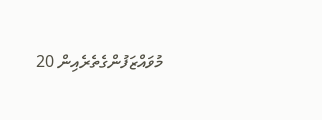މުވައްޒަފުންގެތެރެއިން 20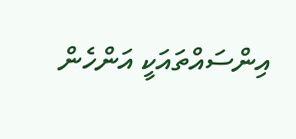އިންސައްތައަކީ އަންހެން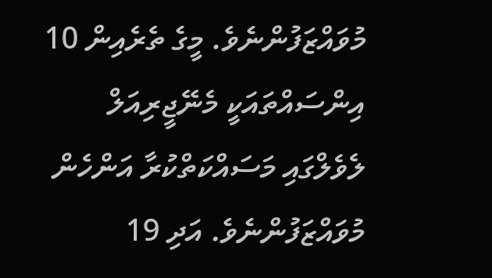މުވައްޒަފުންނެވެ. މީގެ ތެރެއިން 10 އިންސައްތައަކީ މެނޭޖީރިއަލް ލެވެލްގައި މަސައްކަތްކުރާ އަންހެން މުވައްޒަފުންނެވެ. އަދި 19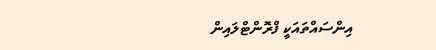އިންސައްތައަކީ ފްރޮންޓްލައިން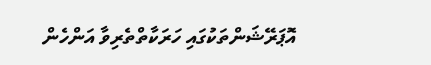އޮޕަރޭޝަންތަކުގައި ހަރަކާތްތެރިވާ އަންހެން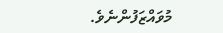މުވައްޒަފުންނެވެ.